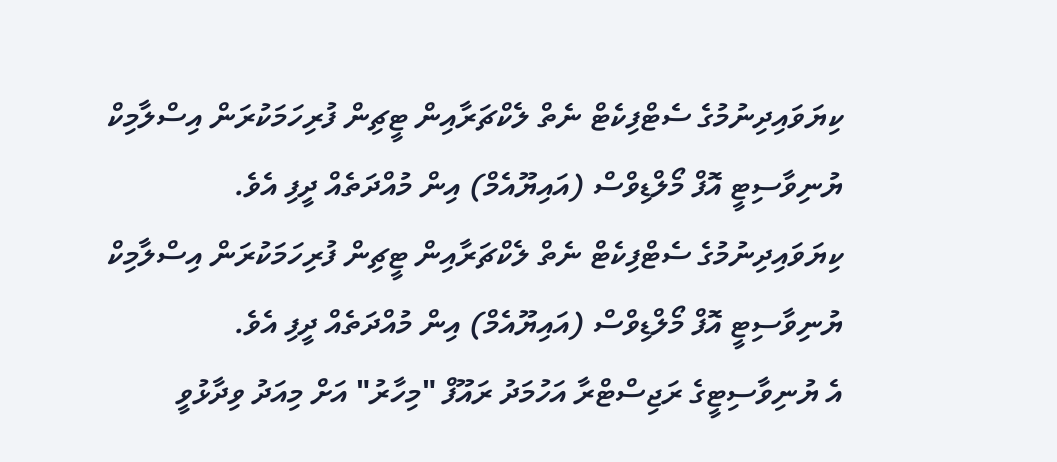ކިޔަވައިދިނުމުގެ ސެޓްފިކެޓް ނެތް ލެކްޗަރާއިން ޓީޗިން ފުރިހަމަކުރަން އިސްލާމިކް ޔުނިވާސިޓީ އޮފް މޯލްޑިވްސް (އައިޔޫއެމް) އިން މުއްދަތެއް ދީފި އެވެ.
ކިޔަވައިދިނުމުގެ ސެޓްފިކެޓް ނެތް ލެކްޗަރާއިން ޓީޗިން ފުރިހަމަކުރަން އިސްލާމިކް ޔުނިވާސިޓީ އޮފް މޯލްޑިވްސް (އައިޔޫއެމް) އިން މުއްދަތެއް ދީފި އެވެ.
އެ ޔުނިވާސިޓީގެ ރަޖިސްޓްރާ އަހުމަދު ރައޫފް "މިހާރު" އަށް މިއަދު ވިދާޅުވީ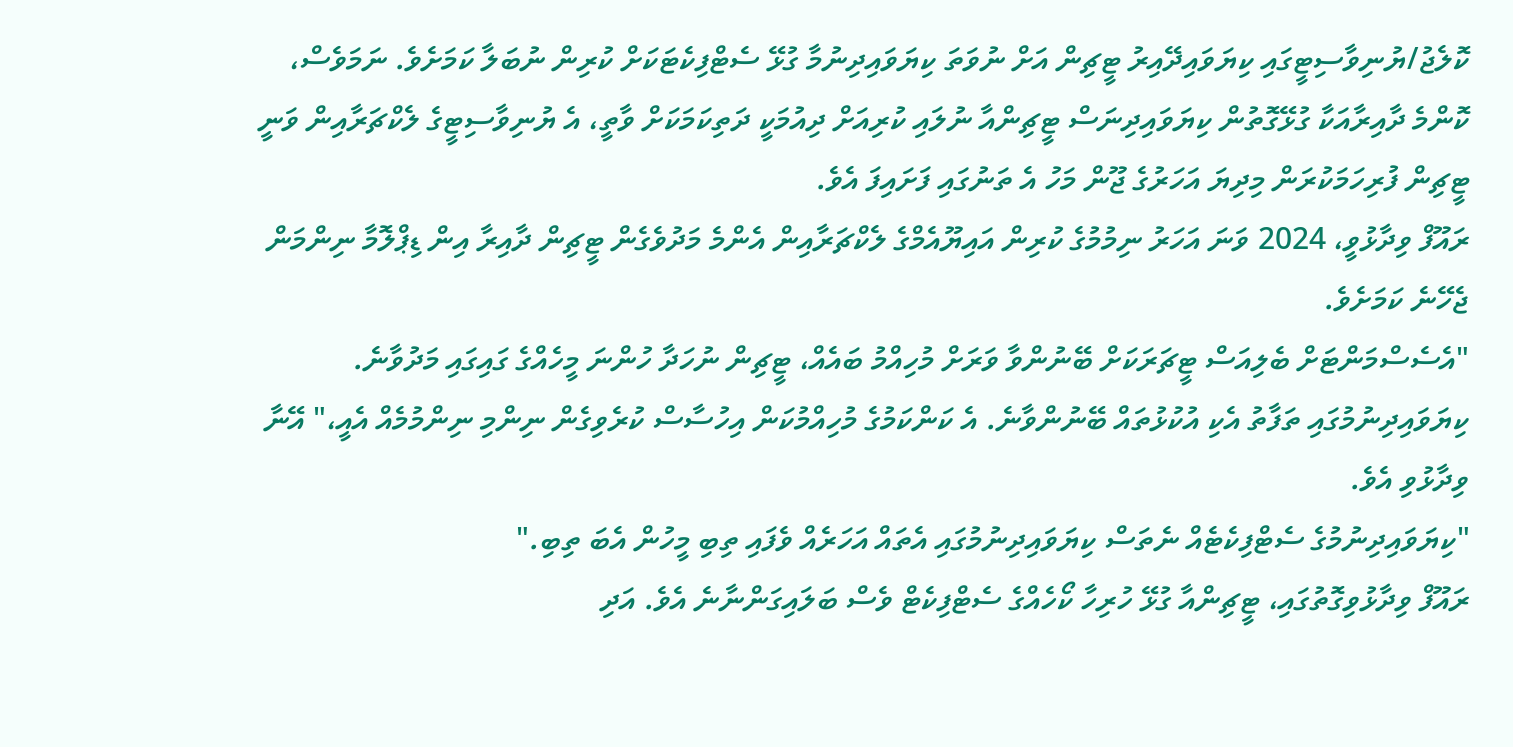ކޮލެޖު/ޔުނިވާސިޓީގައި ކިޔަވައިދޭއިރު ޓީޗިން އަށް ނުވަތަ ކިޔަވައިދިނުމާ ގުޅޭ ސެޓްފިކެޓަކަށް ކުރިން ނުބަލާ ކަމަށެވެ. ނަމަވެސް، ކޮންމެ ދާއިރާއަކާ ގުޅޭގޮތުން ކިޔަވައިދިނަސް ޓީޗިންއާ ނުލައި ކުރިއަށް ދިއުމަކީ ދަތިކަމަކަށް ވާތީ، އެ ޔުނިވާސިޓީގެ ލެކްޗަރާއިން ވަނީ ޓީޗިން ފުރިހަމަކުރަން މިދިޔަ އަހަރުގެ ޖޫން މަހު އެ ތަނުގައި ފަށައިފަ އެވެ.
ރައޫފް ވިދާޅުވީ، 2024 ވަނަ އަހަރު ނިމުމުގެ ކުރިން އައިޔޫއެމްގެ ލެކްޗަރާއިން އެންމެ މަދުވެގެން ޓީޗިން ދާއިރާ އިން ޑިޕްލޮމާ ނިންމަން ޖެހޭނެ ކަމަށެވެ.
"އެސެސްމަންޓަށް ބެލިއަސް ޓީޗަރަކަށް ބޭނުންވާ ވަރަށް މުހިއްމު ބައެއް، ޓީޗިން ނުހަދާ ހުންނަ މީހެއްގެ ގައިގައި މަދުވާނެ. ކިޔަވައިދިނުމުގައި ތަފާތު އެކި އުކުޅުތައް ބޭނުންވާނެ. އެ ކަންކަމުގެ މުހިއްމުކަން އިހުސާސް ކުރެވިގެން ނިންމި ނިންމުމެއް އެއީ،" އޭނާ ވިދާޅުވި އެވެ.
"ކިޔަވައިދިނުމުގެ ސެޓްފިކެޓެއް ނެތަސް ކިޔަވައިދިނުމުގައި އެތައް އަހަރެއް ވެފައި ތިބި މީހުން އެބަ ތިބި."
ރައޫފް ވިދާޅުވިގޮތުގައި، ޓީޗިންއާ ގުޅޭ ހުރިހާ ކޯހެއްގެ ސެޓްފިކެޓް ވެސް ބަލައިގަންނާނެ އެވެ. އަދި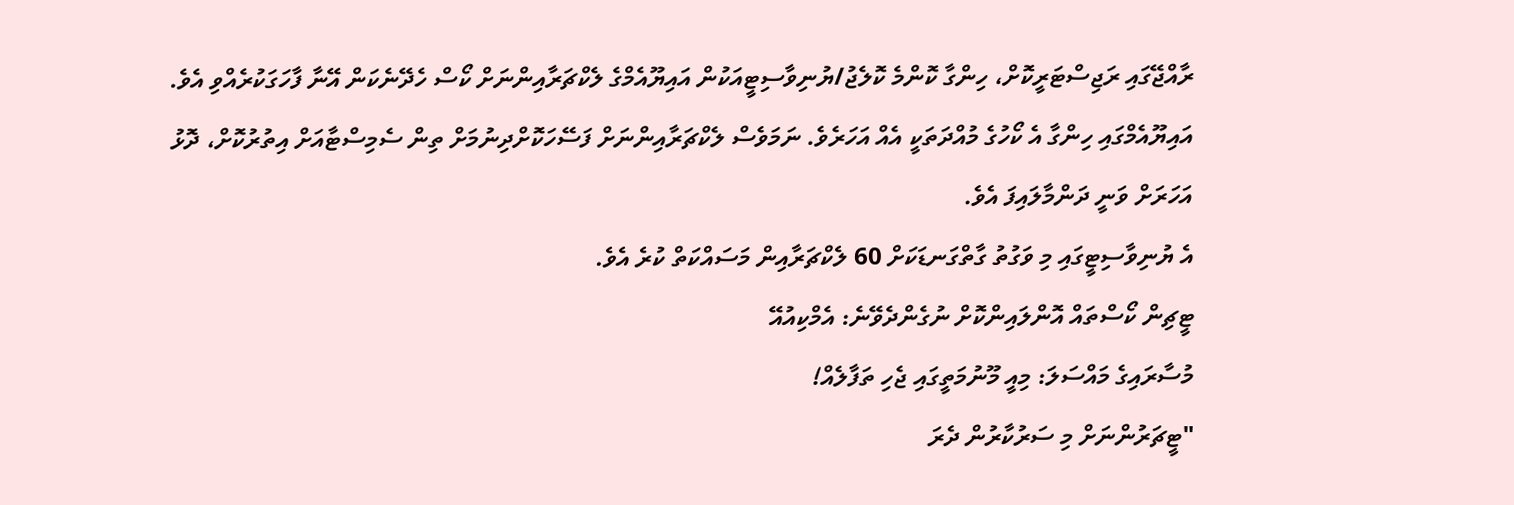ރާއްޖޭގައި ރަޖިސްޓަރީކޮށް، ހިންގާ ކޮންމެ ކޮލެޖު/ޔުނިވާސިޓީއަކުން އައިޔޫއެމްގެ ލެކްޗަރާއިންނަށް ކޯސް ހެދޭނެކަން އޭނާ ފާހަގަކުރެއްވި އެވެ.
އައިޔޫއެމްގައި ހިންގާ އެ ކޯހުގެ މުއްދަތަކީ އެއް އަހަރެވެ. ނަމަވެސް ލެކްޗަރާއިންނަށް ފަސޭހަކޮށްދިނުމަށް ތިން ސެމިސްޓާއަށް އިތުރުކޮށް، ދޮޅު އަހަރަށް ވަނީ ދަންމާލައިފަ އެވެ.
އެ ޔުނިވާސިޓީގައި މި ވަގުތު ގާތްގަނޑަކަށް 60 ލެކްޗަރާއިން މަސައްކަތް ކުރެ އެވެ.
ޓީޗިން ކޯސްތައް އޮންލައިންކޮށް ނުގެންދެވޭނެ: އެމްކިއުއޭ
މުސާރައިގެ މައްސަލަ: މިއީ މޫނުމަތީގައި ޖެހި ތަފާލެއް!
"ޓީޗަރުންނަށް މި ސަރުކާރުން ދެރަ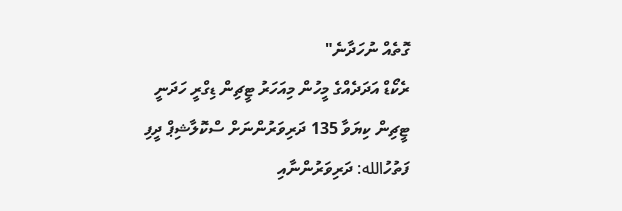ގޮތެއް ނުހަދާނެ"
ރެކޯޑް އަދަދެއްގެ މީހުން މިއަހަރު ޓީޗިން ޑިގްރީ ހަދަނީ
ޓީޗިން ކިޔަވާ 135 ދަރިވަރުންނަށް ސްކޮލާޝިޕް ދީފި
ފަތުހުالله: ދަރިވަރުންނާއި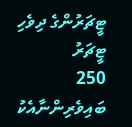ޓީޗަރުންގެ ދިވެހި ޓީޗަރު
250 ބައިވެރިންނާއެކު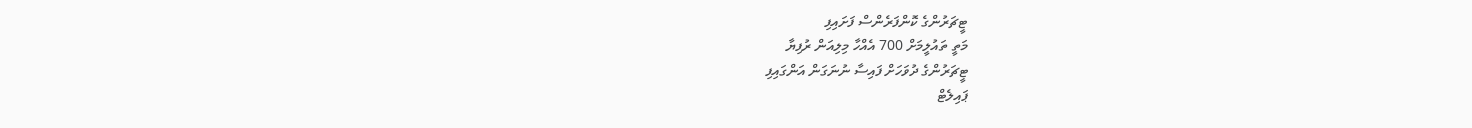ޓީޗަރުންގެ ކޮންފަރެންސް ފަށައިފި
މަތީ ތައުލީމަށް 700 އެއްހާ މިލިއަން ރުފިޔާ
ޓީޗަރުންގެ ދުވަހަށް ފައިސާ ނުނަގަން އަންގައިފި
ޕައިލެޓް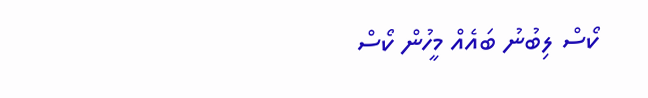ކޯސް ލިބުނު ބައެއް މީހުން ކޯސް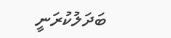ބަދަލުކުރަނީ